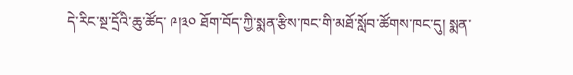དེ་རིང་སྔ་དྲོའི་ཆུ་ཚོད་ ༩།༣༠ ཐོག་བོད་ཀྱི་སྨན་རྩིས་ཁང་གི་མཐོ་སློབ་ཚོགས་ཁང་དུ། སྨན་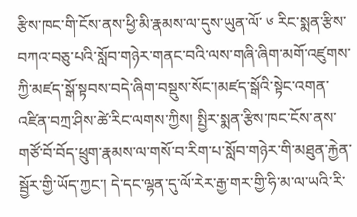རྩིས་ཁང་གི་ངོས་ནས་ཕྱི་མི་རྣམས་ལ་དུས་ཡུན་ལོ་ ༦ རིང་སྨན་རྩིས་བཀའ་བཅུ་པའི་སློབ་གཉེར་གནང་བའི་ལས་གཞི་ཞིག་མགོ་འཛུགས་ཀྱི་མཛད་སྒོ་སྟབས་བདེ་ཞིག་བསྡུས་སོང་།མཛད་སྒོའི་སྟེང་འགན་འཛིན་བཀྲ་ཤིས་ཚེ་རིང་ལགས་ཀྱིས། སྤྱིར་སྨན་རྩིས་ཁང་ངོས་ནས་གཙོ་བོ་བོད་ཕྲུག་རྣམས་ལ་གསོ་བ་རིག་པ་སློབ་གཉེར་གི་མཐུན་རྐྱེན་སྦྱོར་གྱི་ཡོད་ཀྱང་། དེ་དང་ལྷན་དུ་ལོ་རེར་རྒྱ་གར་གྱི་ཧི་མ་ལ་ཡའི་རི་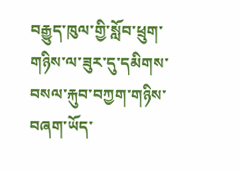བརྒྱུད་ཁུལ་གྱི་སློབ་ཕྲུག་གཉིས་ལ་ཟུར་དུ་དམིགས་བསལ་རྐུབ་བཀྱག་གཉིས་བཞག་ཡོད་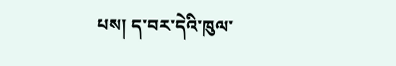པས། ད་བར་དེའི་ཁུལ་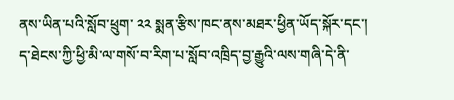ནས་ཡིན་པའི་སློབ་ཕྲུག་ ༢༢ སྨན་རྩིས་ཁང་ནས་མཐར་ཕྱིན་ཡོད་སྐོར་དང་། ད་ཐེངས་ཀྱི་ཕྱི་མི་ལ་གསོ་བ་རིག་པ་སློབ་འཁྲིད་བྱ་རྒྱུའི་ལས་གཞི་དེ་ནི་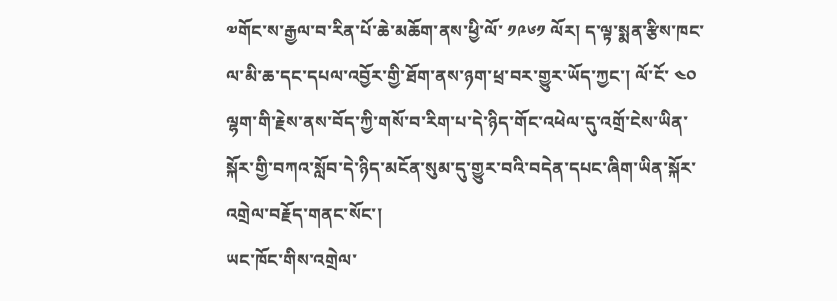༧གོང་ས་རྒྱལ་བ་རིན་པོ་ཆེ་མཆོག་ནས་ཕྱི་ལོ་ ༡༩༦༡ ལོར། ད་ལྟ་སྨན་རྩིས་ཁང་ལ་མི་ཆ་དང་དཔལ་འབྱོར་གྱི་ཐོག་ནས་ཉག་ཕྲ་བར་གྱུར་ཡོད་ཀྱང་། ལོ་ངོ་ ༤༠ ལྷག་གི་རྗེས་ནས་བོད་ཀྱི་གསོ་བ་རིག་པ་དེ་ཉིད་གོང་འཕེལ་དུ་འགྲོ་ངེས་ཡིན་སྐོར་གྱི་བཀའ་སློབ་དེ་ཉིད་མངོན་སུམ་དུ་གྱུར་བའི་བདེན་དཔང་ཞིག་ཡིན་སྐོར་འགྲེལ་བརྗོད་གནང་སོང་།
ཡང་ཁོང་གིས་འགྲེལ་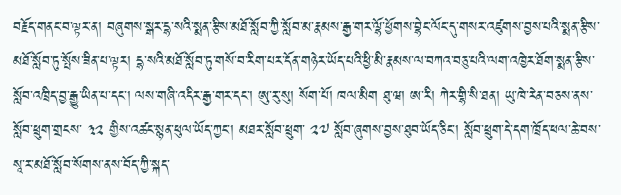བརྗོད་གནང་བ་ལྟར་ན། བཞུགས་སྒར་དྷ་སའི་སྨན་རྩིས་མཐོ་སློབ་ཀྱི་སློབ་མ་རྣམས་རྒྱ་གར་ལྷོ་ཕྱོགས་བྷེང་ལོང་དུ་གསར་འཛུགས་བྱས་པའི་སྨན་རྩིས་མཐོ་སློབ་ཏུ་སྤོས་ཟིན་པ་ལྟར། དྷ་སའི་མཐོ་སློབ་ཏུ་གསོ་བ་རིག་པར་དོན་གཉེར་ཡོད་པའི་ཕྱི་མི་རྣམས་ལ་བཀའ་བཅུ་པའི་ལག་འཁྱེར་ཐོག་སྨན་རྩིས་སློབ་འཁྲིད་བྱ་རྒྱུ་ཡིན་པ་དང་། ལས་གཞི་འདིར་རྒྱ་གར་དང་། ཨུ་རུ་སུ། སོག་པོ། ཁལ་མིག ཐུ་ཝ། ཨ་རི། ཀེར་གྷི་སི་ཐན། ཡུ་ཁེ་རེན་བཅས་ནས་སློབ་ཕྲུག་གྲངས་ ༣༢ གྱིས་འཚང་སྙན་ཕུལ་ཡོད་ཀྱང་། མཐར་སློབ་ཕྲུག་ ༢༧ སློབ་ཞུགས་བྱས་ཐུབ་ཡོད་ཅིང་། སློབ་ཕྲུག་དེ་དག་ཁྲོད་ཕལ་ཆེ་བས་སཱ་ར་མཐོ་སློབ་སོགས་ནས་བོད་ཀྱི་སྐད་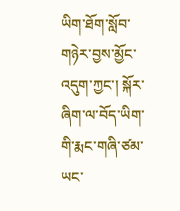ཡིག་ཐོག་སློབ་གཉེར་བྱས་མྱོང་འདུག་ཀྱང་། སྐོར་ཞིག་ལ་བོད་ཡིག་གི་རྨང་གཞི་ཙམ་ཡང་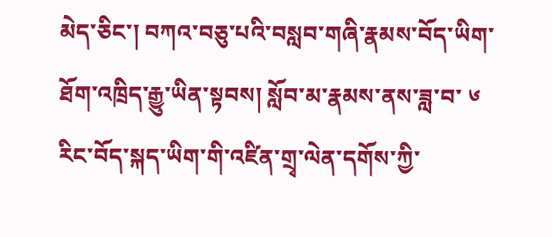མེད་ཅིང་། བཀའ་བཅུ་པའི་བསླབ་གཞི་རྣམས་བོད་ཡིག་ཐོག་འཁྲིད་རྒྱུ་ཡིན་སྟབས། སློབ་མ་རྣམས་ནས་ཟླ་བ་ ༦ རིང་བོད་སྐད་ཡིག་གི་འཛིན་གྲྭ་ལེན་དགོས་ཀྱི་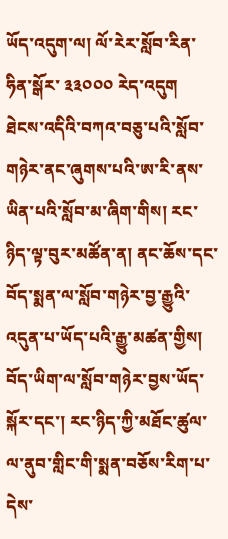ཡོད་འདུག་ལ། ལོ་རེར་སློབ་རིན་ཧིན་སྒོར་ ༣༣༠༠༠ རེད་འདུག ཐེངས་འདིའི་བཀའ་བཅུ་པའི་སློབ་གཉེར་ནང་ཞུགས་པའི་ཨ་རི་ནས་ཡིན་པའི་སློབ་མ་ཞིག་གིས། རང་ཉིད་ལྟ་བུར་མཚོན་ན། ནང་ཆོས་དང་བོད་སྨན་ལ་སློབ་གཉེར་བྱ་རྒྱུའི་འདུན་པ་ཡོད་པའི་རྒྱུ་མཚན་གྱིས། བོད་ཡིག་ལ་སློབ་གཉེར་བྱས་ཡོད་སྐོར་དང་། རང་ཉིད་ཀྱི་མཐོང་ཚུལ་ལ་ནུབ་གླིང་གི་སྨན་བཅོས་རིག་པ་དེས་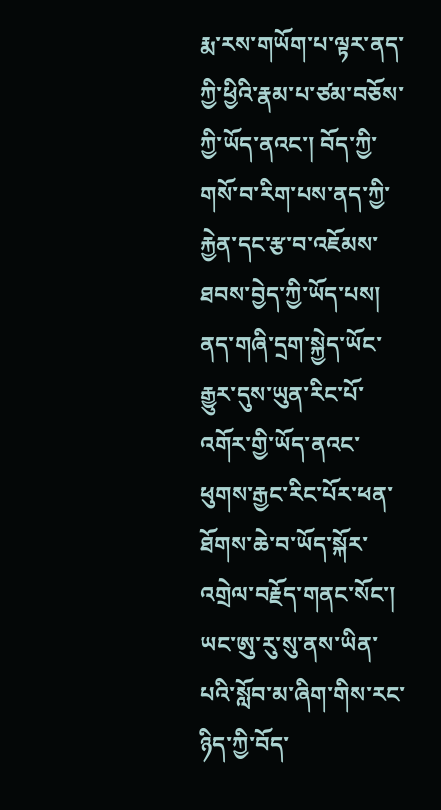རྨ་རས་གཡོག་པ་ལྟར་ནད་ཀྱི་ཕྱིའི་རྣམ་པ་ཙམ་བཅོས་ཀྱི་ཡོད་ནའང་། བོད་ཀྱི་གསོ་བ་རིག་པས་ནད་ཀྱི་རྐྱེན་དང་རྩ་བ་འཇོམས་ཐབས་བྱེད་ཀྱི་ཡོད་པས། ནད་གཞི་དྲག་སྐྱེད་ཡོང་རྒྱུར་དུས་ཡུན་རིང་པོ་འགོར་གྱི་ཡོད་ནའང་ཕུགས་རྒྱང་རིང་པོར་ཕན་ཐོགས་ཆེ་བ་ཡོད་སྐོར་འགྲེལ་བརྗོད་གནང་སོང་། ཡང་ཨུ་རུ་སུ་ནས་ཡིན་པའི་སློབ་མ་ཞིག་གིས་རང་ཉིད་ཀྱི་བོད་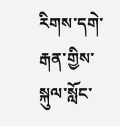རིགས་དགེ་རྒན་གྱིས་སྐུལ་སློང་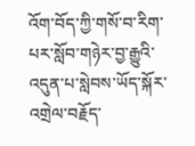འོག་བོད་ཀྱི་གསོ་བ་རིག་པར་སློབ་གཉེར་བྱ་རྒྱུའི་འདུན་པ་སླེབས་ཡོད་སྐོར་འགྲེལ་བརྗོད་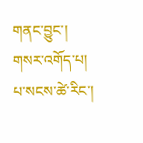གནང་བྱུང་།
གསར་འགོད་པ། པ་སངས་ཚེ་རིང་།